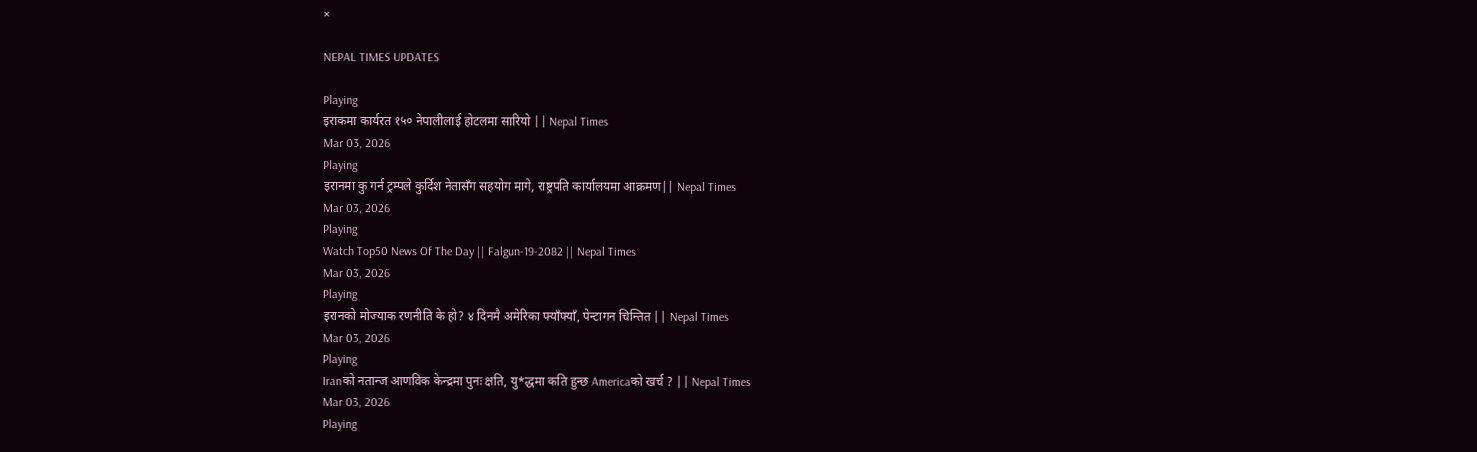×

NEPAL TIMES UPDATES

Playing
इराकमा कार्यरत १५० नेपालीलाई होटलमा सारियो || Nepal Times
Mar 03, 2026
Playing
इरानमा कु गर्न ट्रम्पले कुर्दिश नेतासँग सहयोग मागे, राष्ट्रपति कार्यालयमा आक्रमण|| Nepal Times
Mar 03, 2026
Playing
Watch Top50 News Of The Day || Falgun-19-2082 || Nepal Times
Mar 03, 2026
Playing
इरानको मोज्याक रणनीति के हो? ४ दिनमै अमेरिका फ्याँफ्याँ, पेन्टागन चिन्तित || Nepal Times
Mar 03, 2026
Playing
Iranको नतान्ज आणविक केन्द्रमा पुनः क्षति, यु*द्धमा कति हुन्छ Americaको खर्च ? || Nepal Times
Mar 03, 2026
Playing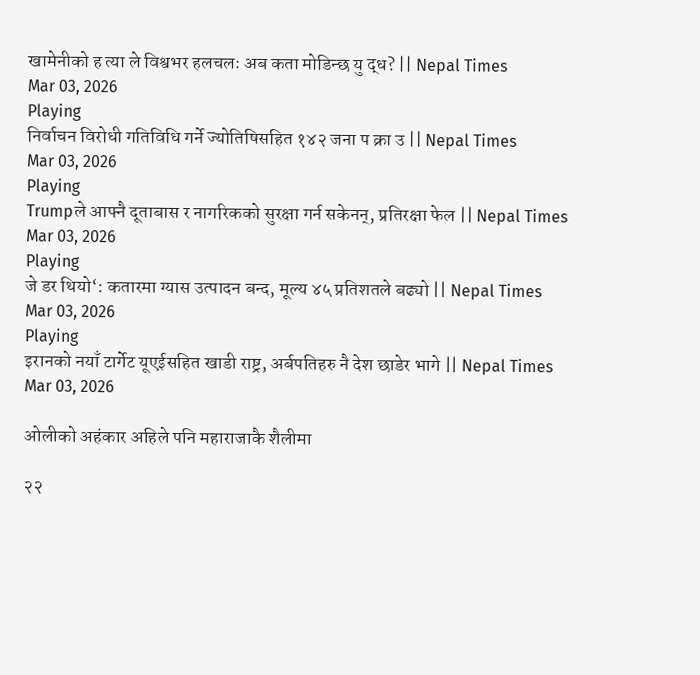खामेनीको ह त्या ले विश्वभर हलचलः अब कता मोडिन्छ यु द्ध? || Nepal Times
Mar 03, 2026
Playing
निर्वाचन विरोधी गतिविधि गर्ने ज्योतिषिसहित १४२ जना प क्रा उ || Nepal Times
Mar 03, 2026
Playing
Trumpले आफ्नै दूताबास र नागरिकको सुरक्षा गर्न सकेनन्, प्रतिरक्षा फेल || Nepal Times
Mar 03, 2026
Playing
जे डर थियो‘: कतारमा ग्यास उत्पादन बन्द, मूल्य ४५ प्रतिशतले बढ्यो || Nepal Times
Mar 03, 2026
Playing
इरानको नयाँ टार्गेट यूएईसहित खाडी राष्ट्र, अर्बपतिहरु नै देश छाडेर भागे || Nepal Times
Mar 03, 2026

ओलीको अहंकार अहिले पनि महाराजाकै शैलीमा

२२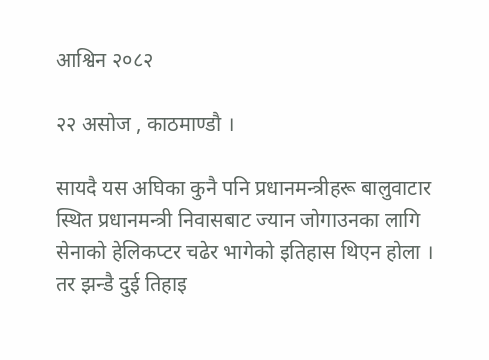आश्विन २०८२

२२ असोज , काठमाण्डौ ।

सायदै यस अघिका कुनै पनि प्रधानमन्त्रीहरू बालुवाटार स्थित प्रधानमन्त्री निवासबाट ज्यान जोगाउनका लागि सेनाको हेलिकप्टर चढेर भागेको इतिहास थिएन होला । तर झन्डै दुई तिहाइ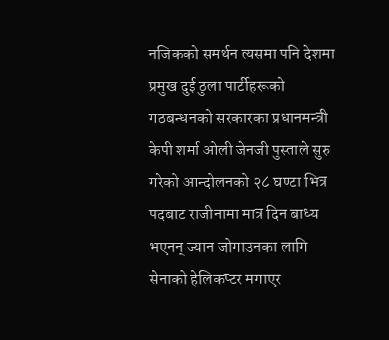नजिकको समर्थन त्यसमा पनि देशमा प्रमुख दुई ठुला पार्टीहरूको गठबन्धनको सरकारका प्रधानमन्त्री केपी शर्मा ओली जेनजी पुस्ताले सुरु गरेको आन्दोलनको २८ घण्टा भित्र पदबाट राजीनामा मात्र दिन बाध्य भएनन् ज्यान जोगाउनका लागि सेनाको हेलिकप्टर मगाएर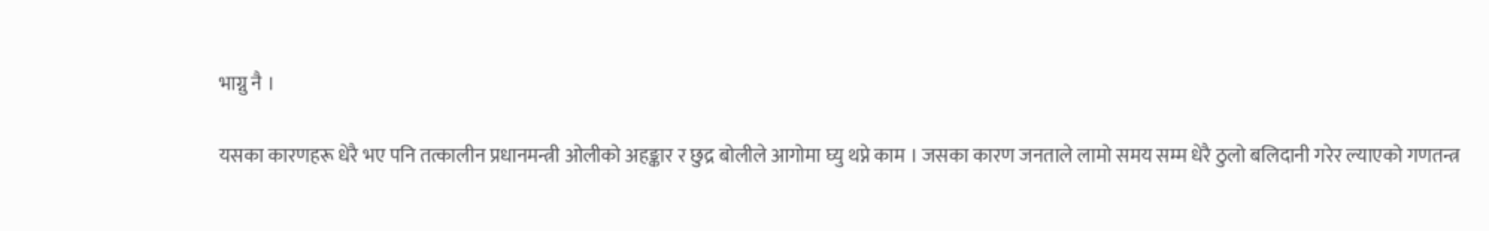भाग्नु नै ।

यसका कारणहरू धेरै भए पनि तत्कालीन प्रधानमन्त्री ओलीको अहङ्कार र छुद्र बोलीले आगोमा घ्यु थप्ने काम । जसका कारण जनताले लामो समय सम्म धेरै ठुलो बलिदानी गरेर ल्याएको गणतन्त्र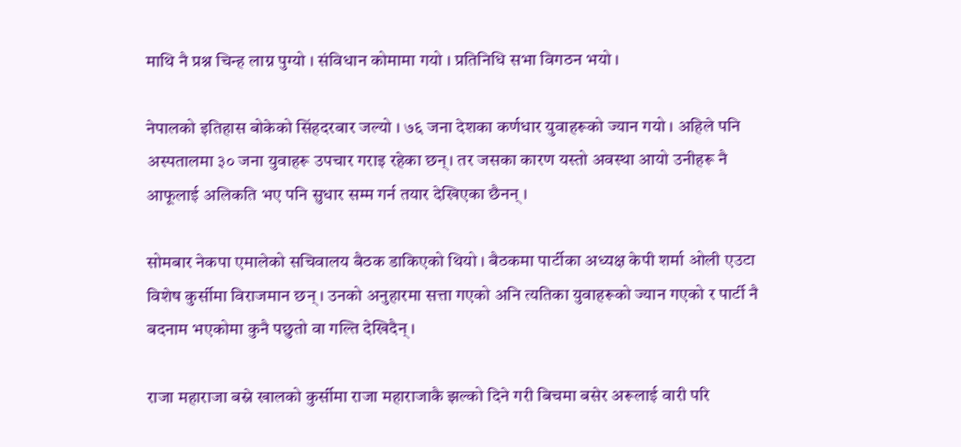माथि नै प्रश्न चिन्ह लाग्न पुग्यो । संविधान कोमामा गयो । प्रतिनिधि सभा विगठन भयो ।

नेपालको इतिहास बोकेको सिंहदरबार जल्यो । ७६ जना देशका कर्णधार युवाहरूको ज्यान गयो । अहिले पनि अस्पतालमा ३० जना युवाहरू उपचार गराइ रहेका छन्। तर जसका कारण यस्तो अवस्था आयो उनीहरू नै आफूलाई अलिकति भए पनि सुधार सम्म गर्न तयार देखिएका छैनन् ।

सोमबार नेकपा एमालेको सचिवालय बैठक डाकिएको थियो । बैठकमा पार्टीका अध्यक्ष केपी शर्मा ओली एउटा विशेष कुर्सीमा विराजमान छन् । उनको अनुहारमा सत्ता गएको अनि त्यतिका युवाहरूको ज्यान गएको र पार्टी नै बदनाम भएकोमा कुनै पछुतो वा गल्ति देखिदैन् ।

राजा महाराजा बस्ने खालको कुर्सीमा राजा महाराजाकै झल्को दिने गरी बिचमा बसेर अरूलाई वारी परि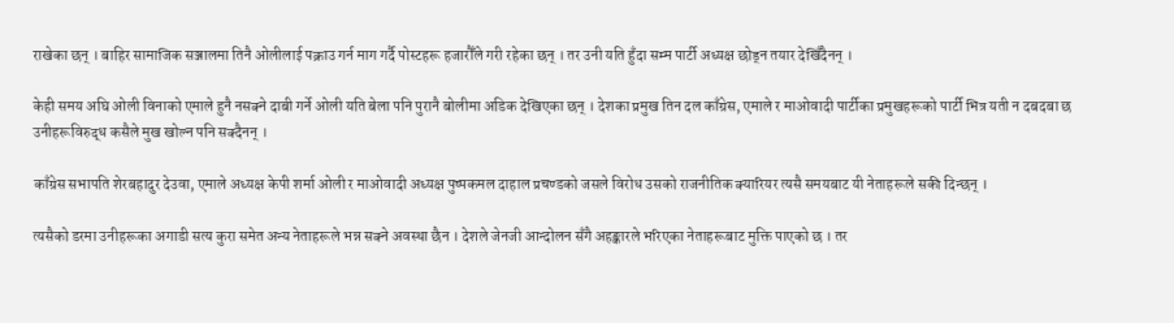राखेका छन् । बाहिर सामाजिक सञ्जालमा तिनै ओलीलाई पक्राउ गर्न माग गर्दै पोस्टहरू हजारौँले गरी रहेका छन् । तर उनी यति हुँदा सम्म पार्टी अध्यक्ष छोड्न तयार देखिँदैनन् ।

केही समय अघि ओली विनाको एमाले हुनै नसक्ने दाबी गर्ने ओली यति बेला पनि पुरानै बोलीमा अडिक देखिएका छन् । देशका प्रमुख तिन दल काँग्रेस, एमाले र माओवादी पार्टीका प्रमुखहरूको पार्टी भित्र यती न दबदबा छ उनीहरूविरुद्ध कसैले मुख खोल्न पनि सक्दैनन् ।

काँग्रेस सभापति शेरबहादुर देउवा, एमाले अध्यक्ष केपी शर्मा ओली र माओवादी अध्यक्ष पुष्पकमल दाहाल प्रचण्डको जसले विरोध उसको राजनीतिक क्यारियर त्यसै समयबाट यी नेताहरूले सकी दिन्छन् ।

त्यसैको डरमा उनीहरूका अगाडी सत्य कुरा समेत अन्य नेताहरूले भन्न सक्ने अवस्था छैन । देशले जेनजी आन्दोलन सँगै अहङ्कारले भरिएका नेताहरूबाट मुक्ति पाएको छ । तर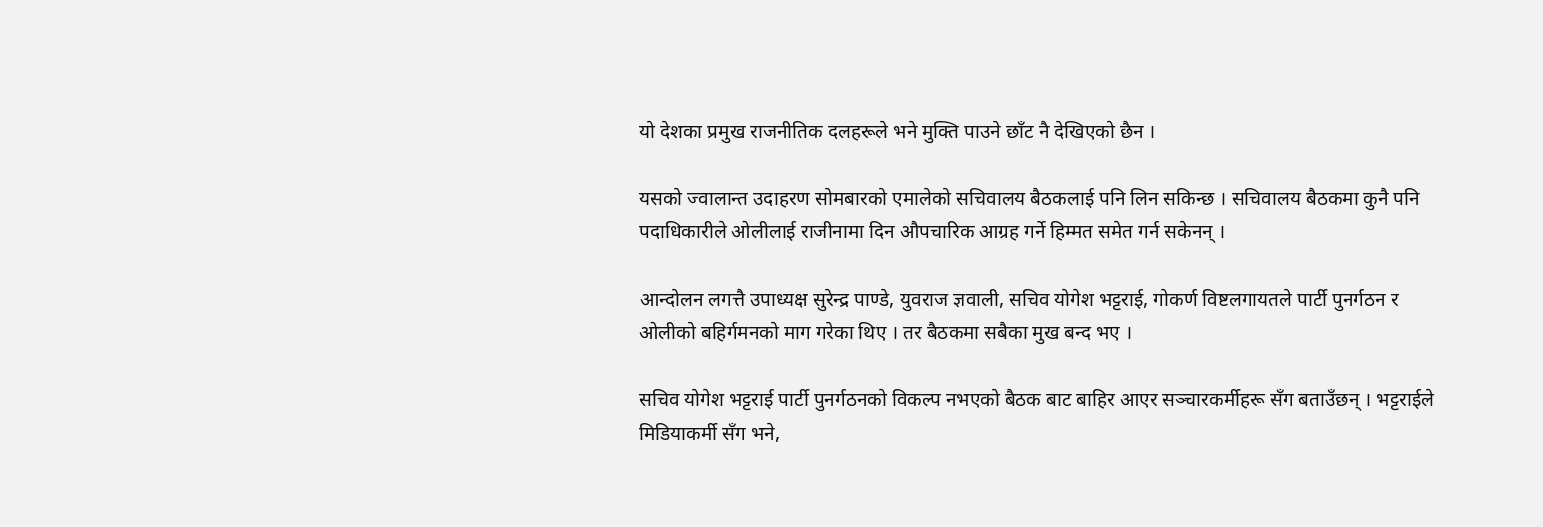यो देशका प्रमुख राजनीतिक दलहरूले भने मुक्ति पाउने छाँट नै देखिएको छैन ।

यसको ज्वालान्त उदाहरण सोमबारको एमालेको सचिवालय बैठकलाई पनि लिन सकिन्छ । सचिवालय बैठकमा कुनै पनि पदाधिकारीले ओलीलाई राजीनामा दिन औपचारिक आग्रह गर्ने हिम्मत समेत गर्न सकेनन् ।

आन्दोलन लगत्तै उपाध्यक्ष सुरेन्द्र पाण्डे, युवराज ज्ञवाली, सचिव योगेश भट्टराई, गोकर्ण विष्टलगायतले पार्टी पुनर्गठन र ओलीको बहिर्गमनको माग गरेका थिए । तर बैठकमा सबैका मुख बन्द भए ।

सचिव योगेश भट्टराई पार्टी पुनर्गठनको विकल्प नभएको बैठक बाट बाहिर आएर सञ्चारकर्मीहरू सँग बताउँछन् । भट्टराईले मिडियाकर्मी सँग भने,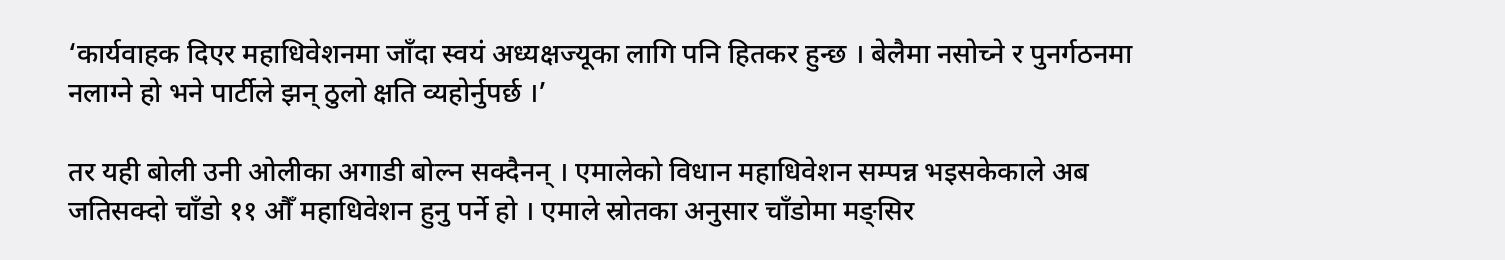‘कार्यवाहक दिएर महाधिवेशनमा जाँदा स्वयं अध्यक्षज्यूका लागि पनि हितकर हुन्छ । बेलैमा नसोच्ने र पुनर्गठनमा नलाग्ने हो भने पार्टीले झन् ठुलो क्षति व्यहोर्नुपर्छ ।’

तर यही बोली उनी ओलीका अगाडी बोल्न सक्दैनन् । एमालेको विधान महाधिवेशन सम्पन्न भइसकेकाले अब जतिसक्दो चाँडो ११ औँ महाधिवेशन हुनु पर्ने हो । एमाले स्रोतका अनुसार चाँडोमा मङ्सिर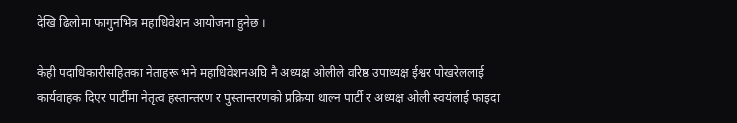देखि ढिलोमा फागुनभित्र महाधिवेशन आयोजना हुनेछ ।

केही पदाधिकारीसहितका नेताहरू भने महाधिवेशनअघि नै अध्यक्ष ओलीले वरिष्ठ उपाध्यक्ष ईश्वर पोखरेललाई कार्यवाहक दिएर पार्टीमा नेतृत्व हस्तान्तरण र पुस्तान्तरणको प्रक्रिया थाल्न पार्टी र अध्यक्ष ओली स्वयंलाई फाइदा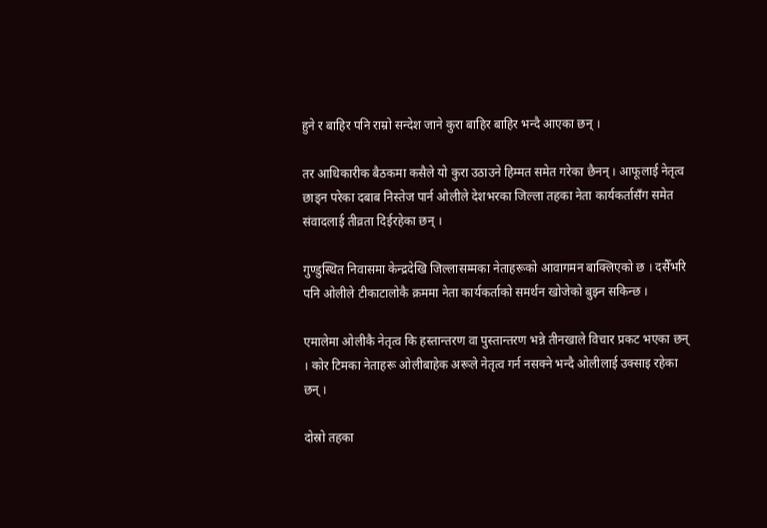हुने र बाहिर पनि राम्रो सन्देश जाने कुरा बाहिर बाहिर भन्दै आएका छन् ।

तर आधिकारीक बैठकमा कसैले यो कुरा उठाउने हिम्मत समेत गरेका छैनन् । आफूलाई नेतृत्व छाड्न परेका दबाब निस्तेज पार्न ओलीले देशभरका जिल्ला तहका नेता कार्यकर्तासँग समेत संवादलाई तीव्रता दिईरहेका छन् ।

गुण्डुस्थित निवासमा केन्द्रदेखि जिल्लासम्मका नेताहरूको आवागमन बाक्लिएको छ । दसैँभरि पनि ओलीले टीकाटालोकै क्रममा नेता कार्यकर्ताको समर्थन खोजेको बुझ्न सकिन्छ ।

एमालेमा ओलीकै नेतृत्व कि हस्तान्तरण वा पुस्तान्तरण भन्ने तीनखाले विचार प्रकट भएका छन् । कोर टिमका नेताहरू ओलीबाहेक अरूले नेतृत्व गर्न नसक्ने भन्दै ओलीलाई उक्साइ रहेका छन् ।

दोस्रो तहका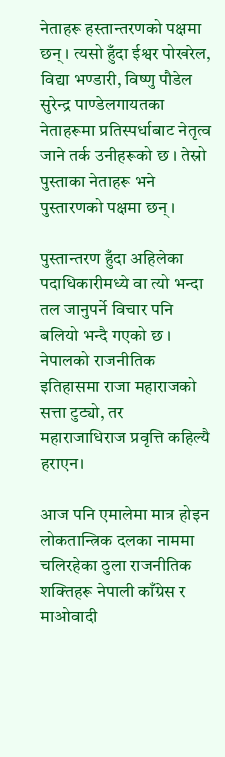नेताहरू हस्तान्तरणको पक्षमा छन् । त्यसो हुँदा ईश्वर पोखरेल, विद्या भण्डारी, विष्णु पौडेल सुरेन्द्र पाण्डेलगायतका नेताहरूमा प्रतिस्पर्धाबाट नेतृत्व जाने तर्क उनीहरूको छ । तेस्रो पुस्ताका नेताहरू भने पुस्तारणको पक्षमा छन् ।

पुस्तान्तरण हुँदा अहिलेका पदाधिकारीमध्ये वा त्यो भन्दा तल जानुपर्ने विचार पनि बलियो भन्दै गएको छ । नेपालको राजनीतिक इतिहासमा राजा महाराजको सत्ता टुट्यो, तर महाराजाधिराज प्रवृत्ति कहिल्यै हराएन।

आज पनि एमालेमा मात्र होइन लोकतान्त्रिक दलका नाममा चलिरहेका ठुला राजनीतिक शक्तिहरू नेपाली काँग्रेस र माओवादी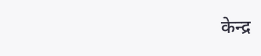केन्द्र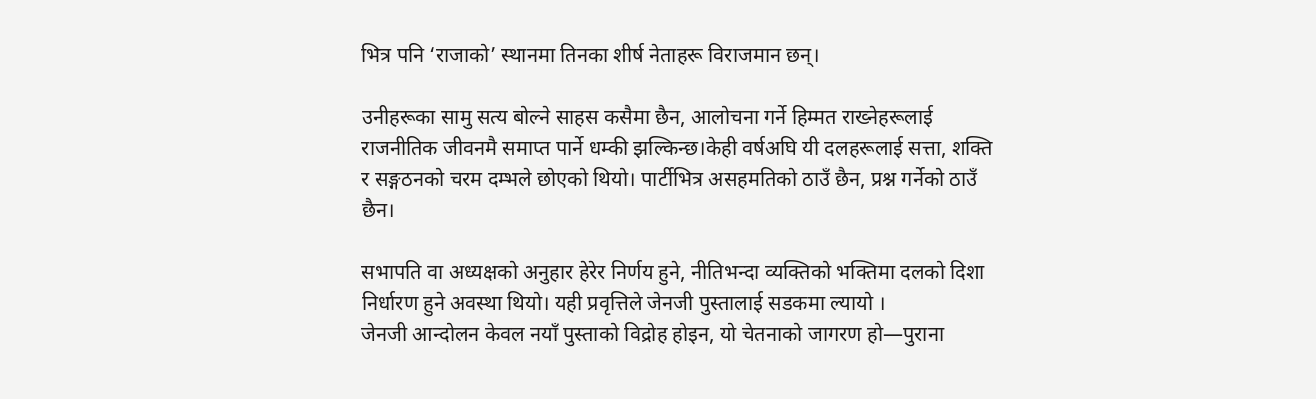भित्र पनि ‘राजाको’ स्थानमा तिनका शीर्ष नेताहरू विराजमान छन्।

उनीहरूका सामु सत्य बोल्ने साहस कसैमा छैन, आलोचना गर्ने हिम्मत राख्नेहरूलाई राजनीतिक जीवनमै समाप्त पार्ने धम्की झल्किन्छ।केही वर्षअघि यी दलहरूलाई सत्ता, शक्ति र सङ्गठनको चरम दम्भले छोएको थियो। पार्टीभित्र असहमतिको ठाउँ छैन, प्रश्न गर्नेको ठाउँ छैन।

सभापति वा अध्यक्षको अनुहार हेरेर निर्णय हुने, नीतिभन्दा व्यक्तिको भक्तिमा दलको दिशा निर्धारण हुने अवस्था थियो। यही प्रवृत्तिले जेनजी पुस्तालाई सडकमा ल्यायो ।
जेनजी आन्दोलन केवल नयाँ पुस्ताको विद्रोह होइन, यो चेतनाको जागरण हो—पुराना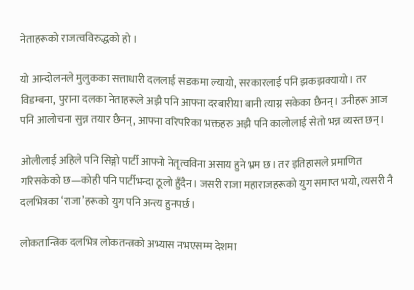नेताहरूको राजत्वविरुद्धको हो ।

यो आन्दोलनले मुलुकका सत्ताधारी दललाई सडकमा ल्यायो, सरकारलाई पनि झकझक्यायो। तर विडम्बना, पुराना दलका नेताहरूले अझै पनि आफ्ना दरबारीया बानी त्याग्न सकेका छैनन्। उनीहरू आज पनि आलोचना सुन्न तयार छैनन्, आफ्ना वरिपरिका भक्तहरु अझै पनि कालोलाई सेतो भन्न व्यस्त छन्।

ओलीलाई अहिले पनि सिङ्गो पार्टी आफ्नो नेतृत्वविना असाय हुने भ्रम छ। तर इतिहासले प्रमाणित गरिसकेको छ—कोही पनि पार्टीभन्दा ठूलो हुँदैन। जसरी राजा महाराजहरूको युग समाप्त भयो, त्यसरी नै दलभित्रका ‘राजा’हरूको युग पनि अन्त्य हुनपर्छ।

लोकतान्त्रिक दलभित्र लोकतन्त्रको अभ्यास नभएसम्म देशमा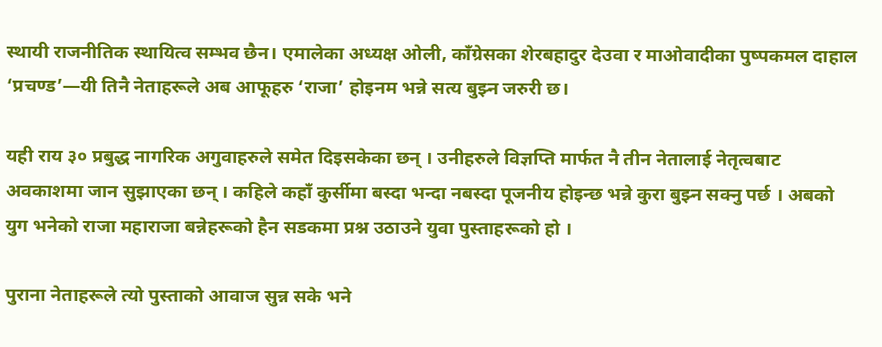स्थायी राजनीतिक स्थायित्व सम्भव छैन। एमालेका अध्यक्ष ओली, काँग्रेसका शेरबहादुर देउवा र माओवादीका पुष्पकमल दाहाल ‘प्रचण्ड’—यी तिनै नेताहरूले अब आफूहरु ‘राजा’ होइनम भन्ने सत्य बुझ्न जरुरी छ।

यही राय ३० प्रबुद्ध नागरिक अगुवाहरुले समेत दिइसकेका छन् । उनीहरुले विज्ञप्ति मार्फत नै तीन नेतालाई नेतृत्वबाट अवकाशमा जान सुझाएका छन् । कहिले कहाँ कुर्सीमा बस्दा भन्दा नबस्दा पूजनीय होइन्छ भन्ने कुरा बुझ्न सक्नु पर्छ । अबको युग भनेको राजा महाराजा बन्नेहरूको हैन सडकमा प्रश्न उठाउने युवा पुस्ताहरूको हो ।

पुराना नेताहरूले त्यो पुस्ताको आवाज सुन्न सके भने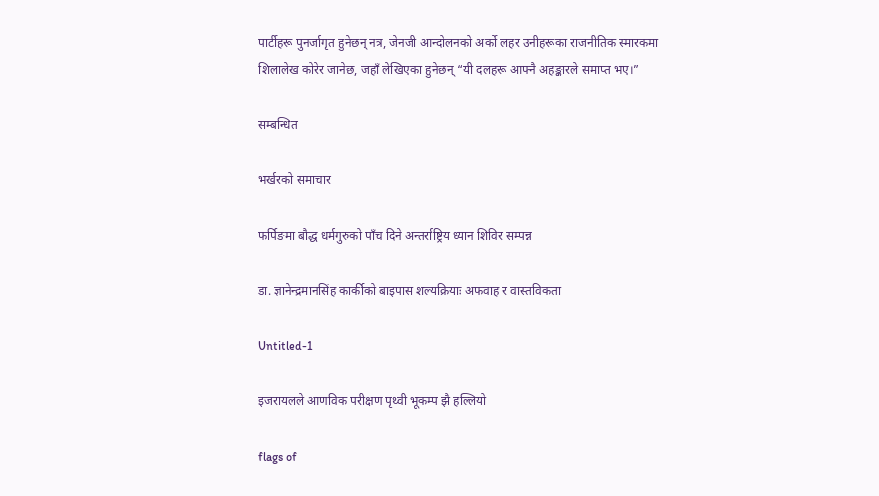पार्टीहरू पुनर्जागृत हुनेछन् नत्र, जेनजी आन्दोलनको अर्को लहर उनीहरूका राजनीतिक स्मारकमा शिलालेख कोरेर जानेछ, जहाँ लेखिएका हुनेछन् “यी दलहरू आफ्नै अहङ्कारले समाप्त भए।”

सम्बन्धित

भर्खरको समाचार

फर्पिङमा बौद्ध धर्मगुरुको पाँच दिने अन्तर्राष्ट्रिय ध्यान शिविर सम्पन्न

डा. ज्ञानेन्द्रमानसिंह कार्कीको बाइपास शल्यक्रियाः अफवाह र वास्तविकता

Untitled-1

इजरायलले आणविक परीक्षण पृथ्वी भूकम्प झै हल्लियो

flags of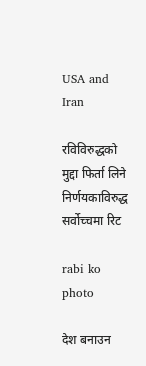USA and Iran

रविविरुद्धको मुद्दा फिर्ता लिने निर्णयकाविरुद्ध सर्वोच्चमा रिट

rabi ko photo

देश बनाउन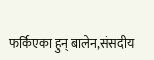फर्किएका हुन् बालेन,संसदीय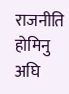राजनीति होमिनु अघि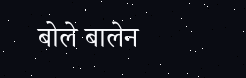बोले बालेन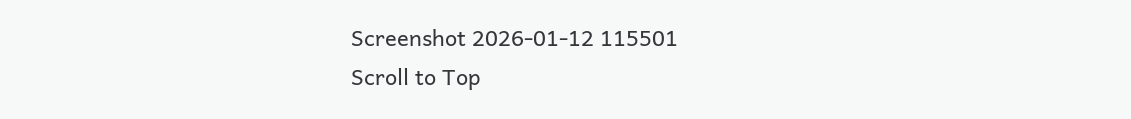Screenshot 2026-01-12 115501
Scroll to Top